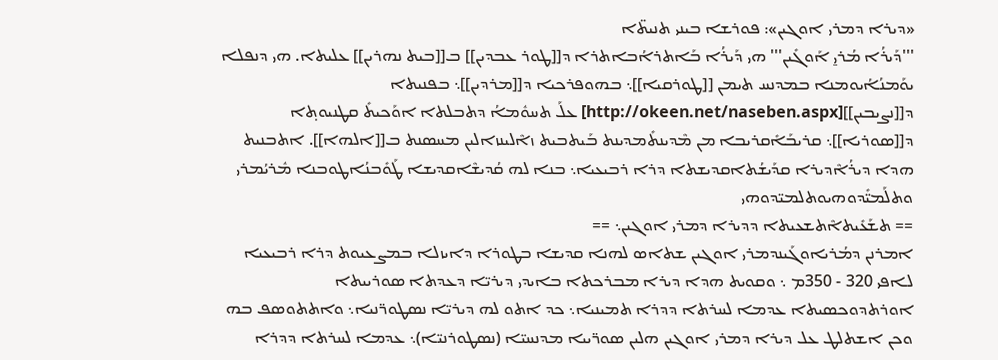«ܕܝܪܐ ܕܡܪܝ ܐܘܓܝܢ»: ܦܘܪܫܐ ܒܝܢܝ ܬܢܝܬ̈ܐ
'''ܕܰܝܪܳܐ ܡܳܪܝ̱ ܐܰܘܓܺܝܢ''' ܗܝ ܕܰܝܪܳܐ ܒܰܐܬܪܐܳܒܐܬܪܐ ܕ[[ܛܘܪ ܥܒܕܝܢ]] ܒ[[ܒܝܬ ܢܗܪܝܢ]] ܥܠܝܬܐ. ܗܝ ܕܢܦܠܐ ܝܘܰܡܢܳܐܳܝܘܡܢܐ ܒܡܕܢܚ ܬܝܡܢ [[ܛܘܪܩܝܐ]]܆ ܒܗܘܦܪܟܝܐ ܕ[[ܡܪܕܝܢ]]܆ ܒܦܢܝܬܐ ܕ[[ܢܨܝܒܝܢ]][http://okeen.net/naseben.aspx] ܥܠܰ ܬܚܘܽܡܐܳ ܕܬܒܠܬܐ ܐܘܰܟܝܬܺ ܩܛܢܝܘܬ̥ܐ ܕ[[ܣܘܪܝܐ]]܆ ܩܪܝܒܰܐܺܩܪܝܒܐ ܡܢ ܡܶܕܝܢܬܺܡܕܝܢܬ ܒܰܝܬܒܝܬ ܙܐܶܠܝܢܙܐܠܝܢ ܡܚܣܢܬ ܒ[[ܐܠܗܐ]]. ܐܬܒܢܝܬ ܗܕܐ ܕܝܪܳܐܶܕܝܪܐ ܩܕܰܝܫܳܬܐܩܕܝܫܬܐ ܕܪܐ ܪܒܝܥܝܐ܆ ܒܢܐ ܠܗ ܩܳܕܝܫܶܐܩܕܝܫܐ ܛܰܘܺܒܢܳܐܛܘܒܢܐ ܡܽܪܝܳܡܪܝ ܘܬܠܰܡܝ̈ܺܕܘܗܝܘܬܠܡܝ̈ܕܘܗܝ
== ܬܫܰܥܺܝܬܐܶܬܫܥܝܬܐ ܕܕܝܪܐ ܕܡܪܝ ܐܘܓܝܢ܆ ==
ܐܡܪܢܢ ܕܡܳܪܝܐܘܓܰܝܢܕܡܪܝ ܐܘܓܝܢ ܫܬܐܣ ܠܗܢܐ ܩܕܝܫܐ ܒܛܘܪܐ ܕܐܝܙܠܐ ܒܡܨܥܝܘܬ ܕܪܐ ܪܒܝܥܝܐ ܠܐܦܝ 320 - 350ܡ ܆ ܘܩܘܝܬ ܗܕܐ ܕܝܪܐ ܡܒܪܟܬܐ ܒܐܝܕܝ ܕܝܪܝ̈ܐ ܕܥܕܬܐ ܣܘܪܝܝܬܐ ܐܘܪܬܕܘܟܣܝܬܐ ܥܕܡܐ ܠܚܪܬܐ ܕܕܪܐ ܬܡܝܢܝܐ܆ ܟܕ ܐܬܘ ܠܗ ܕܝܪܝ̈ܐ ܢܣܛܘܪ̈ܢܝܐ܆ ܘܐܬܬܘܣܦ ܒܗ ܘܟܢ ܐܫܬܠܛ ܥܠ ܕܝܪܐ ܕܡܪܝ ܐܘܓܝܢ ܗܠܝܢ ܣܘܪ̈ܝܝܐ ܡܕܢܚܝ̈ܐ (ܢܣܛܘܪܢܝ̈ܐ)܆ ܥܕܡܐ ܠܚܪܬܐ ܕܕܪܐ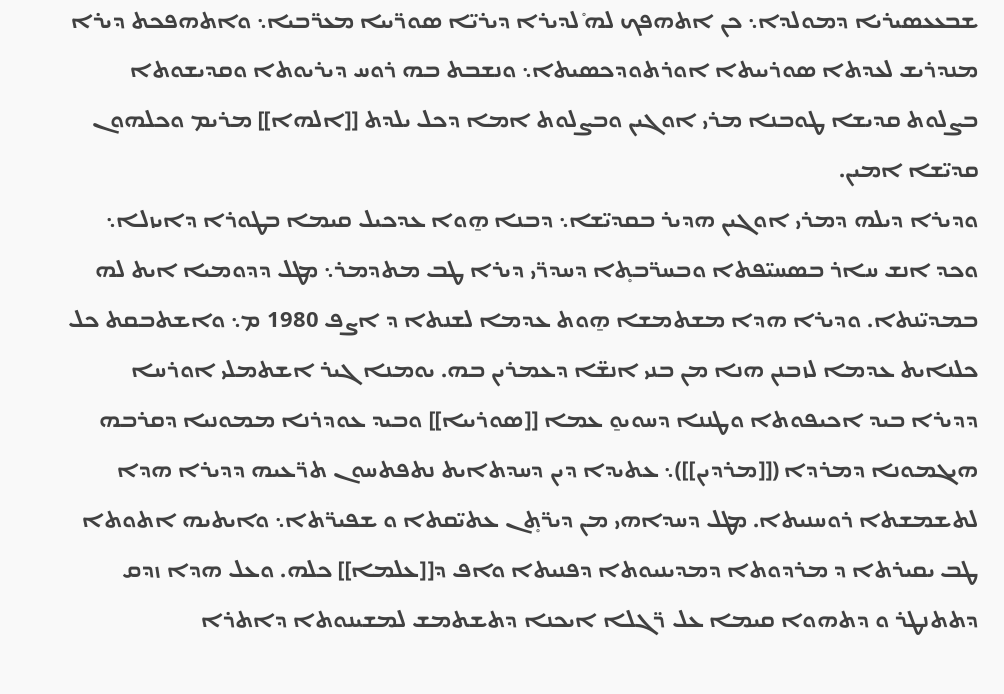ܫܒܥܥܣܝܪܝܐ ܕܡܘܠܕܐ܆ ܟܢ ܐܬܗܦܟ ܠܗ̊ ܠܕܝܪܐ ܕܝܪܝ̈ܐ ܣܘܪ̈ܝܝܐ ܡܥܪ̈ܒܝܐ܆ ܘܐܬܗܦܟܬ ܕܝܪܐ ܡܢܕܪܝܫ ܠܥܕܬܐ ܣܘܪܝܝܬܐ ܐܘܪܬܘܕܟܣܝܬܐ܆ ܘܢܫܒܬ ܒܗ ܪܘܚ ܕܝܪܝܘܬܐ ܘܩܕܝܫܘܬܐ ܒܨܠܘܬ ܩܕܝܫܐ ܛܘܒܢܐ ܡܪܝ ܐܘܓܝܢ ܘܒܨܠܘܬ ܐܡܐ ܕܟܠ ܝܠܕܬ [[ܐܠܗܐ]] ܡܪܝܡ ܘܟܠܗܘܢ ܩܕܝ̈ܫܐ ܐܡܝܢ.
ܘܕܝܪܐ ܕܝܠܗ ܕܡܪܝ ܐܘܓܝܢ ܗܕܝܪ ܒܩܕܝ̈ܫܐ܆ ܕܒܢܐ ܗ̱ܘܐ ܥܕܟܝܠ ܩܝܡܐ ܒܛܘܪܐ ܕܐܝܙܠܐ܆ ܘܟܕ ܐܢܫ ܚܐܪ ܒܣܚܝ̈ܦܬܐ ܘܒܚܪ̈ܒܬ̥ܐ ܕܚܕܪ̈ܝ ܕܝܪܐ ܛܒ ܡܬܕܡܪ܆ ܡܛܠ ܕܕܘܡܝܐ ܐܝܬ ܠܗ ܒܡܕܝ̈ܢܬܐ. ܘܕܝܪܐ ܗܕܐ ܡܫܬܡܫܐ ܗ̱ܘܬ ܥܕܡܐ ܠܫܢܬܐ ܕ ܐܨܦ 1980 ܡ܆ ܘܐܫܬܒܩܬ ܟܠ ܟܠܢܐܝܬ ܥܕܡܐ ܠܙܒܢܢ ܗܢܐ ܡܢ ܒܢܝ ܐܢܫ̈ܐ ܕܥܡܪܝܢ ܒܗ. ܝܘܡܢܐ ܓܝܪ ܐܫܬܡܠܝ ܐܘܪܚܐ ܕܕܝܪܐ ܒܝܕ ܐܟܝܦܘܬܐ ܘܛܢܢܐ ܕܚܘܝܘ̱ ܥܡܐ [[ܣܘܪܝܝܐ]] ܘܒܝܕ ܥܘܕܪܢܐ ܡܡܘܢܝܐ ܕܩܪܒܗ ܗܝܓܡܘܢܐ ܕܡܪܕܐ ([[ܡܪܕܝܢ]])܆ ܥܬܝܕܐ ܕܝܢ ܕܚܕܬܐܝܬ ܢܬܦܬܚܘܢ ܬܪ̈ܥܝܗ ܕܕܝܪܐ ܗܕܐ ܠܬܫܡܫܬܐ ܪܘܚܢܝܬܐ. ܡܛܠ ܕܚܕܐܗܝ ܡܢ ܕܝܪ̈ܬ̥ܢ ܥܬܝ̈ܩܬܐ ܘ ܫܦܝܪ̈ܬܐ܆ ܘܐܝܬܝܗ ܐܬܘܬܐ ܛܒ ܝܩܝܪܬܐ ܕ ܡܪܕܘܬܐ ܕܡܕܝܢܝܘܬܐ ܕܦܢܝܬܐ ܘܐܦ ܕ[[ܥܠܡܐ]] ܟܠܗ. ܘܥܠ ܗܕܐ ܙܕܩ ܕܬܬܢܛܪ ܘ ܕܬܗܘܐ ܩܝܡܐ ܥܠ ܪ̈ܓܠܐ ܐܝܟܢܐ ܕܬܫܬܡܫ ܠܡܫܝܢܘܬܐ ܕܐܬܪܐ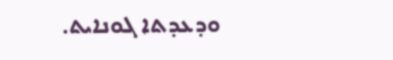ܘܕܥܕܬܐ ܓܘܢܐܝܬ.